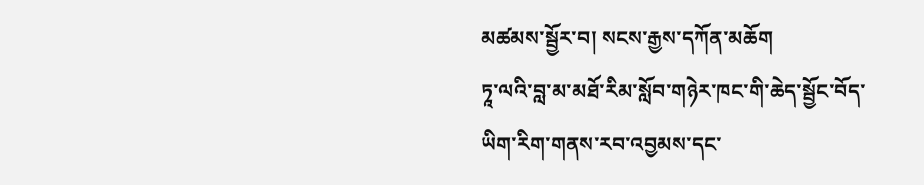མཚམས་སྦྱོར་བ། སངས་རྒྱས་དཀོན་མཆོག
ཏཱ་ལའི་བླ་མ་མཐོ་རིམ་སློབ་གཉེར་ཁང་གི་ཆེད་སྦྱོང་བོད་ཡིག་རིག་གནས་རབ་འབྱམས་དང་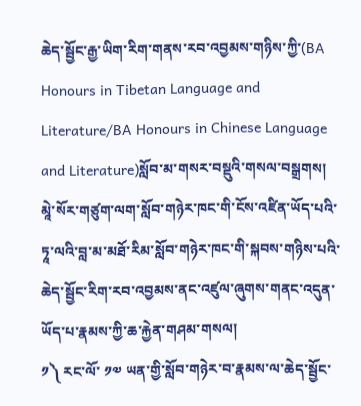ཆེད་སྦྱོང་རྒྱ་ཡིག་རིག་གནས་རབ་འབྱམས་གཉིས་ཀྱི་(BA Honours in Tibetan Language and Literature/BA Honours in Chinese Language and Literature)སློབ་མ་གསར་བསྡུའི་གསལ་བསྒྲགས།
མཱེ་སོར་གཙུག་ལག་སློབ་གཉེར་ཁང་གི་ངོས་འཛིན་ཡོད་པའི་ཏཱ་ལའི་བླ་མ་མཐོ་རིམ་སློབ་གཉེར་ཁང་གི་སྐབས་གཉིས་པའི་ཆེད་སྦྱོང་རིག་རབ་འབྱམས་ནང་འཛུལ་ཞུགས་གནང་འདུན་ཡོད་པ་རྣམས་ཀྱི་ཆ་རྐྱེན་གཤམ་གསལ།
༡༽ རང་ལོ་ ༡༧ ཡན་གྱི་སློབ་གཉེར་བ་རྣམས་ལ་ཆེད་སྦྱོང་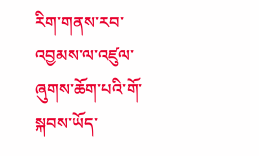རིག་གནས་རབ་འབྱམས་ལ་འཛུལ་ཞུགས་ཆོག་པའི་གོ་སྐབས་ཡོད་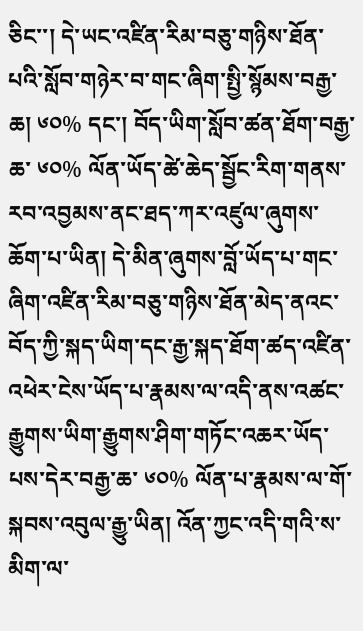ཅིང་་། དེ་ཡང་འཛིན་རིམ་བཅུ་གཉིས་ཐོན་པའི་སློབ་གཉེར་བ་གང་ཞིག་སྤྱི་སྙོམས་བརྒྱ་ཆ། ༦༠% དང་། བོད་ཡིག་སློབ་ཚན་ཐོག་བརྒྱ་ཆ་ ༦༠% ལོན་ཡོད་ཚེ་ཆེད་སྦྱོང་རིག་གནས་རབ་འབྱམས་ནང་ཐད་ཀར་འཛུལ་ཞུགས་ཆོག་པ་ཡིན། དེ་མིན་ཞུགས་བློ་ཡོད་པ་གང་ཞིག་འཛིན་རིམ་བཅུ་གཉིས་ཐོན་མེད་ནའང་བོད་ཀྱི་སྐད་ཡིག་དང་རྒྱ་སྐད་ཐོག་ཚད་འཛིན་འཕེར་ངེས་ཡོད་པ་རྣམས་ལ་འདི་ནས་འཚང་རྒྱུགས་ཡིག་རྒྱུགས་ཤིག་གཏོང་འཆར་ཡོད་པས་དེར་བརྒྱ་ཆ་ ༦༠% ལོན་པ་རྣམས་ལ་གོ་སྐབས་འབུལ་རྒྱུ་ཡིན། འོན་ཀྱང་འདི་གའི་ས་མིག་ལ་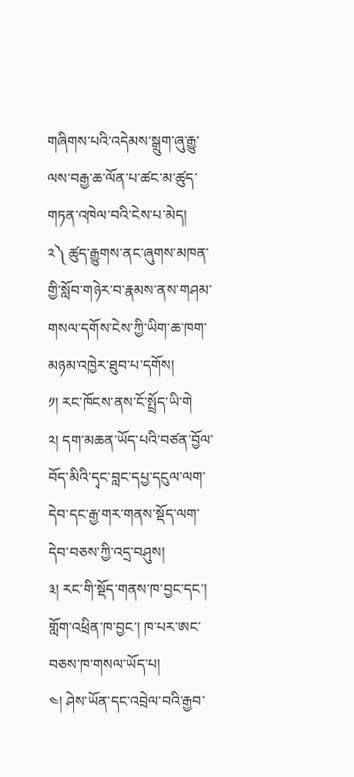གཞིགས་པའི་འདེམས་སྒྲུག་ཞུ་རྒྱུ་ལས་བརྒྱ་ཆ་ལོན་པ་ཚང་མ་ཚུད་གཏན་འཁེལ་བའི་ངེས་པ་མེད།
༢༽ ཚུད་རྒྱུགས་ནང་ཞུགས་མཁན་གྱི་སློབ་གཉེར་བ་རྣམས་ནས་གཤམ་གསལ་དགོས་ངེས་ཀྱི་ཡིག་ཆ་ཁག་མཉམ་འཁྱེར་ཐུབ་པ་དགོས།
༡། རང་ཁོངས་ནས་ངོ་སྤྲོད་ཡི་གེ
༢། དག་མཆན་ཡོད་པའི་བཙན་བྱོལ་བོད་མིའི་དྭང་བླང་དཔྱ་དངུལ་ལག་དེབ་དང་རྒྱ་གར་གནས་སྡོད་ལག་དེབ་བཅས་ཀྱི་འདྲ་བཤུས།
༣། རང་གི་སྡོད་གནས་ཁ་བྱང་དང་། གློག་འཕྲིན་ཁ་བྱང་། ཁ་པར་ཨང་བཅས་ཁ་གསལ་ཡོད་པ།
༤། ཤེས་ཡོན་དང་འབྲེལ་བའི་རྒྱབ་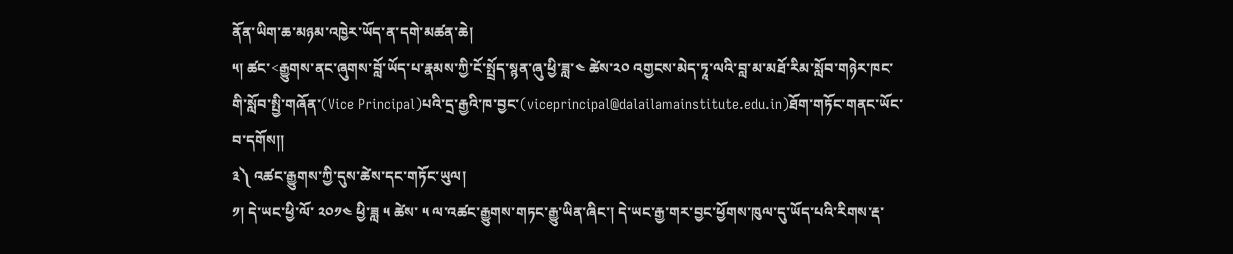ནོན་ཡིག་ཆ་མཉམ་འཁྱེར་ཡོད་ན་དགེ་མཚན་ཆེ།
༥། ཚང་<རྒྱུགས་ནང་ཞུགས་བློ་ཡོད་པ་རྣམས་ཀྱི་ངོ་སྤྲོད་སྙན་ཞུ་ཕྱི་ཟླ་༤ ཚེས་༢༠ འགྱངས་མེད་ཏཱ་ལའི་བླ་མ་མཐོ་རིམ་སློབ་གཉེར་ཁང་གི་སློབ་སྤྱི་གཞོན་(Vice Principal)པའི་དྲ་རྒྱའི་ཁ་བྱང་(viceprincipal@dalailamainstitute.edu.in)ཐོག་གཏོང་གནང་ཡོང་བ་དགོས།།
༣༽ འཚང་རྒྱུགས་ཀྱི་དུས་ཚེས་དང་གཏོང་ཡུལ།
༡། དེ་ཡང་ཕྱི་ལོ་ ༢༠༡༤ ཕྱི་ཟླ ༥ ཚེས་ ༥ ལ་འཚང་རྒྱུགས་གཏང་རྒྱུ་ཡིན་ཞིང་། དེ་ཡང་རྒྱ་གར་བྱང་ཕྱོགས་ཁུལ་དུ་ཡོད་པའི་རིགས་རྡ་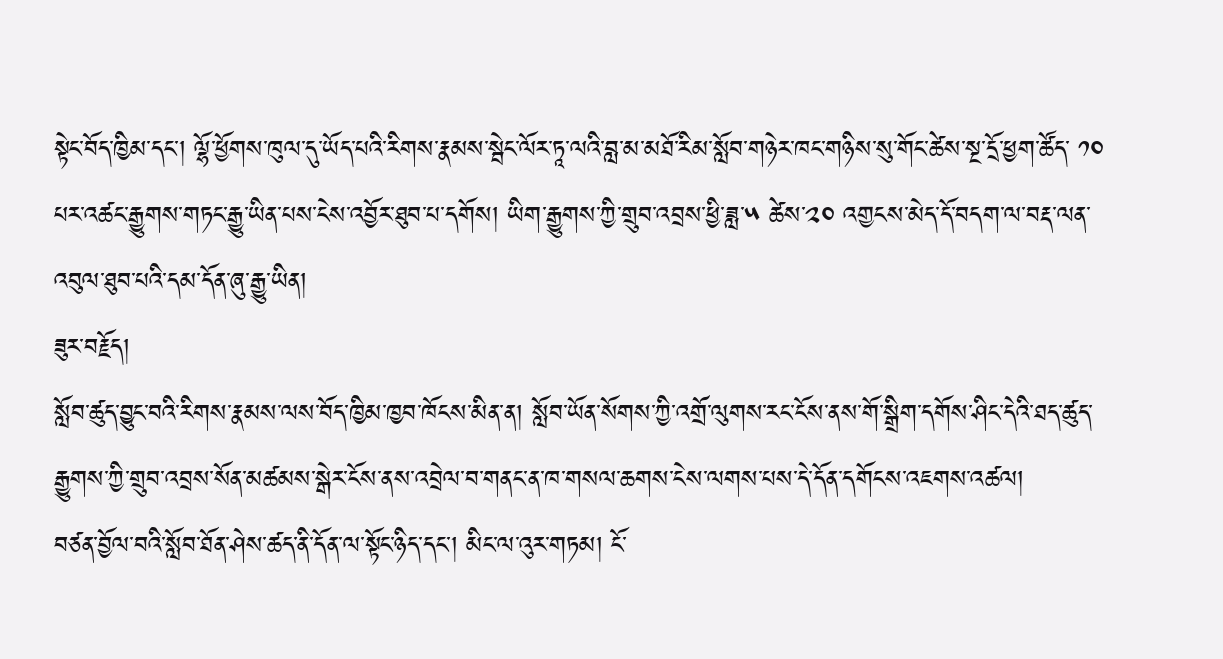སྟེང་བོད་ཁྱིམ་དང་། ལྷོ་ཕྱོགས་ཁུལ་དུ་ཡོད་པའི་རིགས་རྣམས་སྦེང་ལོར་ཏཱ་ལའི་བླ་མ་མཐོ་རིམ་སློབ་གཉེར་ཁང་གཉིས་སུ་གོང་ཚེས་སྔ་དྲོ་ཕྱག་ཚོད་ ༡༠ པར་འཚང་རྒྱུགས་གཏང་རྒྱུ་ཡིན་པས་ངེས་འབྱོར་ཐུབ་པ་དགོས། ཡིག་རྒྱུགས་ཀྱི་གྲུབ་འབྲས་ཕྱི་ཟླ་༥ ཚེས་༢༠ འགྱངས་མེད་དོ་བདག་ལ་བརྡ་ལན་འབུལ་ཐུབ་པའི་དམ་དོན་ཞུ་རྒྱུ་ཡིན།
ཟུར་བརྗོད།
སློབ་ཚུད་བྱུང་བའི་རིགས་རྣམས་ལས་བོད་ཁྱིམ་ཁྱབ་ཁོངས་མིན་ན། སློབ་ཡོན་སོགས་ཀྱི་འགྲོ་ལུགས་རང་ངོས་ནས་གོ་སྒྲིག་དགོས་ཤིང་དེའི་ཐད་ཚུད་རྒྱུགས་ཀྱི་གྲུབ་འབྲས་སོན་མཚམས་སྒེར་ངོས་ནས་འབྲེལ་བ་གནང་ན་ཁ་གསལ་ཆགས་ངེས་ལགས་པས་དེ་དོན་དགོངས་འཇགས་འཚལ།
བཙན་བྱོལ་བའི་སློབ་ཐོན་ཤེས་ཚད་ནི་དོན་ལ་སྟོང་ཉིད་དང་། མིང་ལ་འུར་གཏམ། ངོ་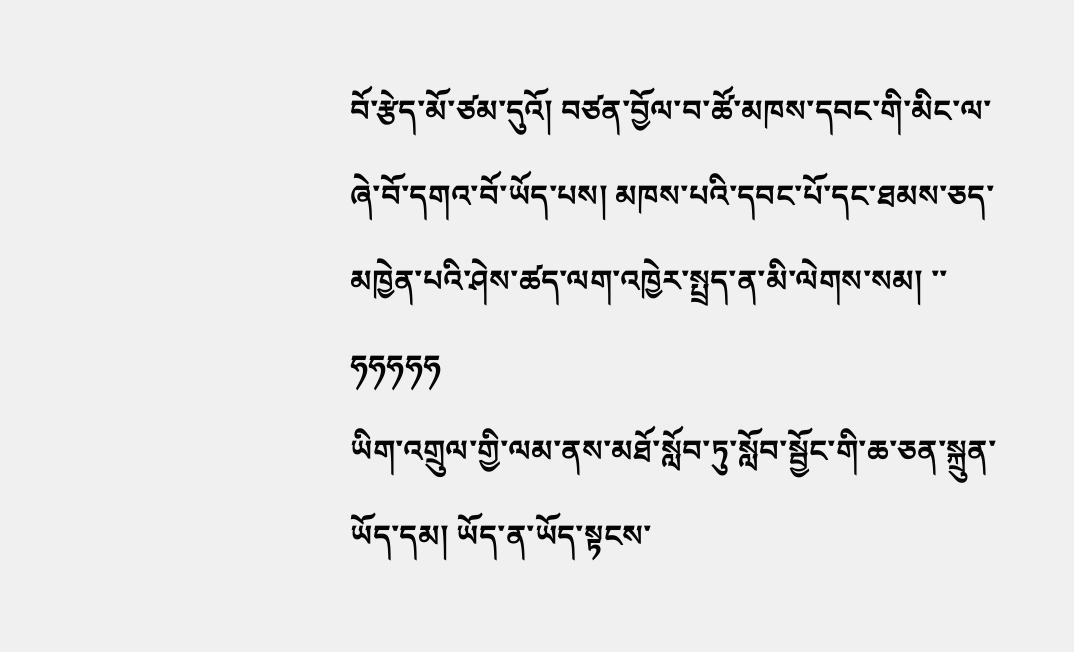བོ་རྩེད་མོ་ཙམ་དུའོ། བཙན་བྱོལ་བ་ཚོ་མཁས་དབང་གི་མིང་ལ་ཞེ་བོ་དགའ་བོ་ཡོད་པས། མཁས་པའི་དབང་པོ་དང་ཐམས་ཅད་མཁྱེན་པའི་ཤེས་ཚད་ལག་འཁྱེར་སྤྲད་ན་མི་ལེགས་སམ། ་་ཧཧཧཧཧ
ཡིག་འགྲུལ་གྱི་ལམ་ནས་མཐོ་སློབ་ཏུ་སློབ་སྦྱོང་གི་ཆ་ཅན་སྐྲུན་ཡོད་དམ། ཡོད་ན་ཡོད་སྟངས་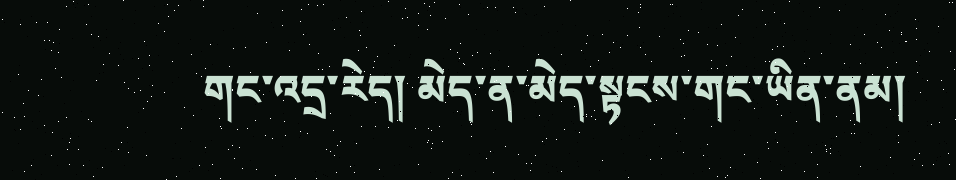གང་འདྲ་རེད། མེད་ན་མེད་སྟངས་གང་ཡིན་ནམ།